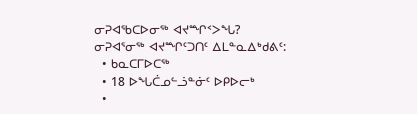ᓂᕈᐊᖃᑕᐅᓂᖅ ᐊᔪᙱᑉᐳᖓ?
ᓂᕈᐊᕐᓂᖅ ᐊᔪᙱᑦᑐᑎᑦ ᐃᒪᓐᓇᐃᒃᑯᕕᑦ:
  • ᑲᓇᑕᒥᐅᑕᖅ
  • 18 ᐅᖓᑖᓄᓪᓘᓐᓃᑦ ᐅᑭᐅᓕᒃ
  •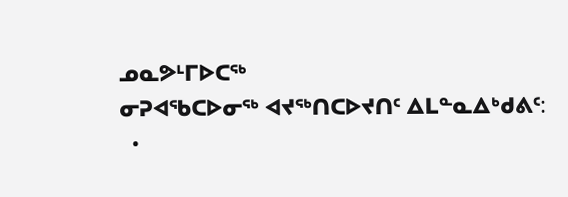ᓄᓇᕗᒻᒥᐅᑕᖅ
ᓂᕈᐊᖃᑕᐅᓂᖅ ᐊᔪᖅᑎᑕᐅᔪᑎᑦ ᐃᒪᓐᓇᐃᒃᑯᕕᑦ:
  •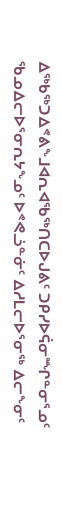ᐃᖅᑲᖅᑐᐃᕝᕕᖕᒧᐊᕆᐊᖃᖅᑎᑕᐅᒍᕕᑦ ᑐᑭᓯᐅᕌᓂᙱᓐᓂᕐᓄᑦ ᖃᓄᐃᓕᐅᕐᓂᕆᔭᖕᓄᑦ ᐅᕝᕙᓘᓐᓃᑦ ᐃᓱᒪᓕᐅᕐᓂᖅ ᐃᓕᖕᓂᑦ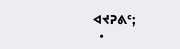ᐊᔪᕈᕕᑦ;
  •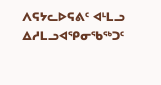ᐱᕋᔭᓚᐅᕋᕕᑦ ᐊᒻᒪᓗ ᐃᓱᒪᓗᐊᕿᓂᖃᖅᑐᑦ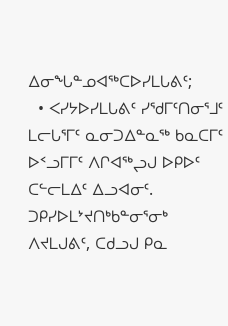ᐃᓂᖓᓐᓄᐊᖅᑕᐅᓯᒪᒐᕕᑦ;
  • ᐸᓯᔭᐅᓯᒪᒐᕕᑦ ᓯᖁᒥᑦᑎᓂᕐᒧᑦ ᒪᓕᒐᕐᒥᑦ ᓇᓂᑐᐃᓐᓇᖅ ᑲᓇᑕᒥᑦ ᐅᑉᓗᒥᒥᑦ ᐱᒋᐊᖅᖢᒍ ᐅᑭᐅᑦ ᑕᓪᓕᒪᐃᑦ ᐃᓗᐊᓂᑦ.
ᑐᑭᓯᐅᒪᔾᔪᑎᒃᑲᓐᓂᕐᓂᒃ ᐱᔪᒪᒍᕕᑦ, ᑕᑯᓗᒍ ᑭᓇ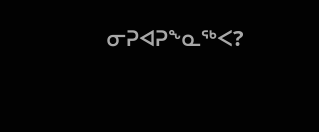ᓂᕈᐊᕈᖕᓇᖅᐸ?